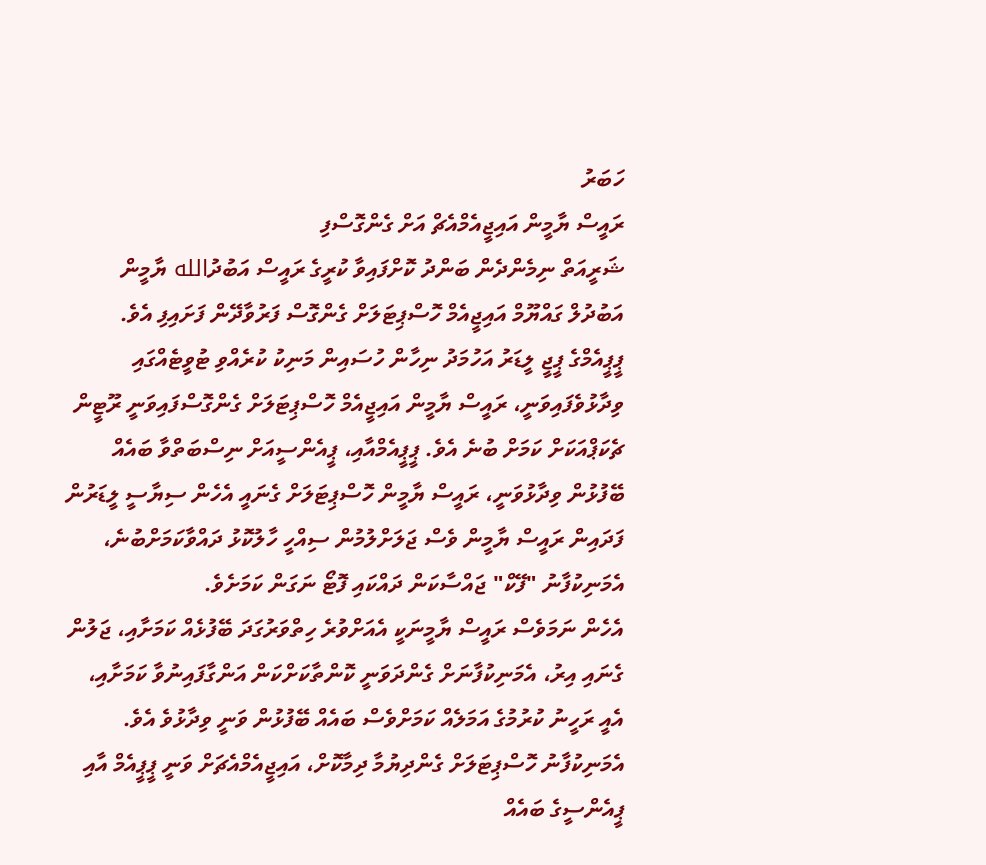ހަބަރު
ރައީސް ޔާމީން އައިޖީއެމްއެޗް އަށް ގެންގޮސްފި
ޝަރީއަތް ނިމެންދެން ބަންދު ކޮށްފައިވާ ކުރީގެ ރައީސް އަބުދުالله ޔާމީން އަބުދުލް ގައްޔޫމް އައިޖީއެމް ހޮސްޕިޓަލަށް ގެންގޮސް ފަރުވާދޭން ފަށައިފި އެވެ.
ޕީޕީއެމްގެ ޕީޖީ ލީޑަރު އަހުމަދު ނިހާން ހުސައިން މަނިކު ކުރެއްވި ޓުވީޓެއްގައި ވިދާޅުވެފައިވަނީ، ރައީސް ޔާމީން އައިޖީއެމް ހޮސްޕިޓަލަށް ގެންގޮސްފައިވަނީ ރޫޓީން ޗެކަޕްއަކަށް ކަމަށް ބުނެ އެވެ. ޕީޕީއެމްއާއި، ޕީއެންސީއަށް ނިސްބަތްވާ ބައެއް ބޭފުޅުން ވިދާޅުވަނީ، ރައީސް ޔާމީން ހޮސްޕިޓަލަށް ގެނައީ އެހެން ސިޔާސީ ލީޑަރުން ފަދައިން ރައީސް ޔާމީން ވެސް ޖަލަށްލުމުން ސިއްހީ ހާލުކޮޅު ދައްވާކަމަށްބުނެ، އެމަނިކުފާނު "ފޭކް" ޖައްސާކަން ދައްކައި ފޮޓޯ ނަގަން ކަމަށެވެ.
އެހެން ނަމަވެސް ރައީސް ޔާމީނަކީ އެއަށްވުރެ ހިތްވަރުގަދަ ބޭފުޅެއް ކަމަށާއި، ޖަލުން ގެނައި އިރު، އެމަނިކުފާނަށް ގެންދަވަނީ ކޮންތާކަށްކަން އަންގާފައިނުވާ ކަމަށާއި، އެއީ ރަހީނު ކުރުމުގެ އަމަލެއް ކަމަށްވެސް ބައެއް ބޭފުޅުން ވަނީ ވިދާޅުވެ އެވެ.
އެމަނިކުފާނު ހޮސްޕިޓަލަށް ގެންދިޔުމާ ދިމާކޮށް، އައިޖީއެމްއެޗަށް ވަނީ ޕީޕީއެމް އާއި ޕީއެންސީގެ ބައެއް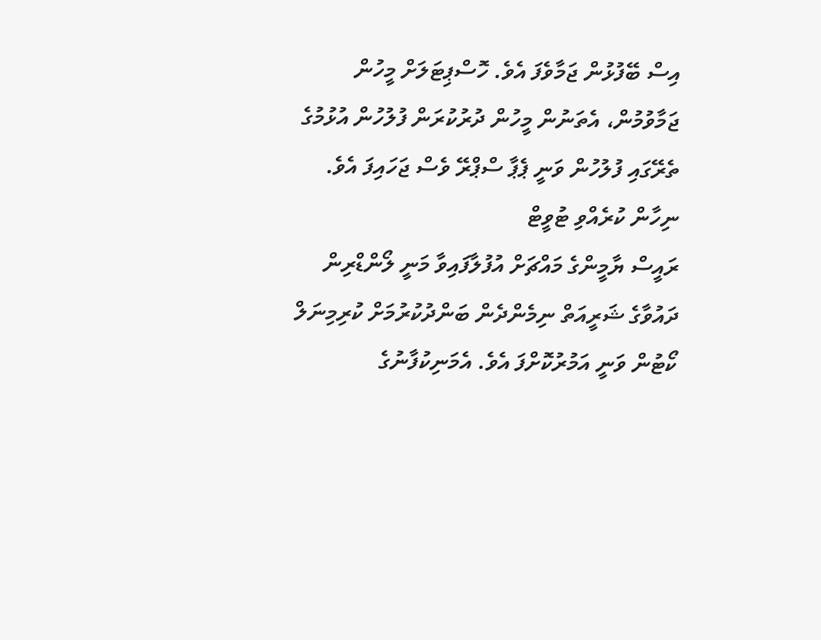އިސް ބޭފުޅުން ޖަމާވެފަ އެވެ. ހޮސްޕިޓަލަށް މީހުން ޖަމާވުމުން، އެތަނުން މީހުން ދުރުކުރަން ފުލުހުން އުޅުމުގެ ތެރޭގައި ފުލުހުން ވަނީ ޕެޕާ ސްޕްރޭ ވެސް ޖަހައިފަ އެވެ.
ނިހާން ކުރެއްވި ޓުވީޓް
ރައީސް ޔާމީންގެ މައްޗަށް އުފުލާފައިވާ މަނީ ލޯންޑްރިން ދައުވާގެ ޝަރީއަތް ނިމެންދެން ބަންދުކުރުމަށް ކުރިމިނަލް ކޯޓުން ވަނީ އަމުރުކޮށްފަ އެވެ. އެމަނިކުފާނުގެ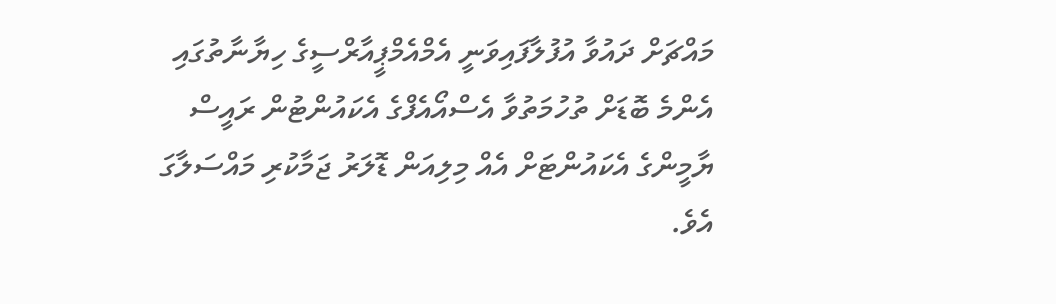މައްޗަށް ދައުވާ އުފުލާފައިވަނީ އެމްއެމްޕީއާރްސީގެ ހިޔާނާތުގައި އެންމެ ބޮޑަށް ތުހުމަތުވާ އެސްއޯއެފްގެ އެކައުންޓުން ރައީސް ޔާމީންގެ އެކައުންޓަށް އެއް މިލިއަން ޑޮލަރު ޖަމާކުރި މައްސަލާގަ އެވެ.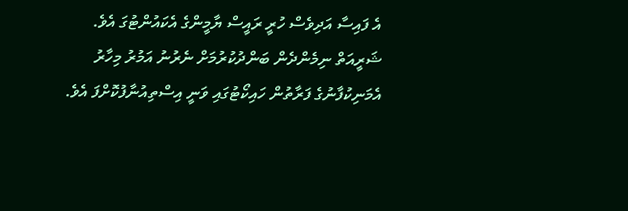އެ ފައިސާ އަދިވެސް ހުރީ ރައީސް ޔާމީންގެ އެކައުންޓުގަ އެވެ.
ޝަރީއަތް ނިމެންދެން ބަންދުކުރުމަށް ނެރުނު އަމުރު މިހާރު އެމަނިކުފާނުގެ ފަރާތުން ހައިކޯޓުގައި ވަނީ އިސްތިއުނާފުކޮށްފަ އެވެ.